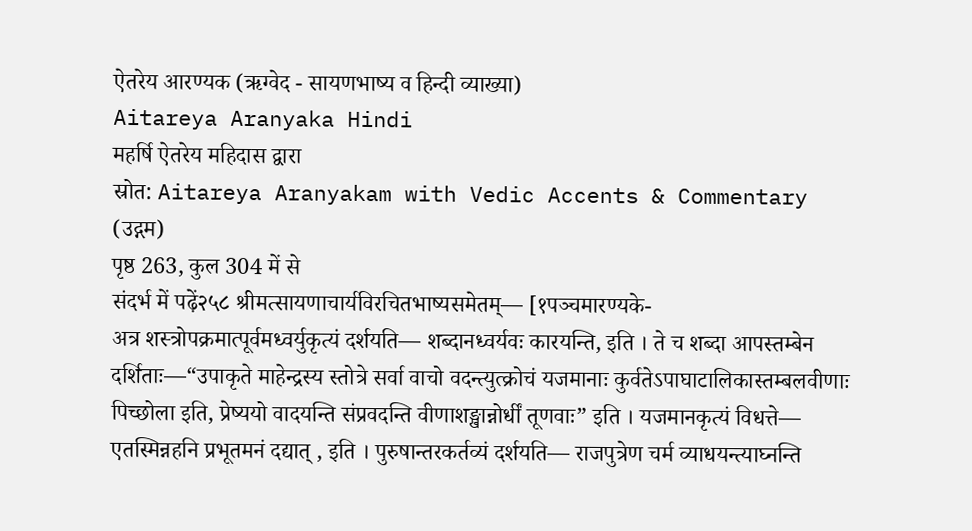ऐतरेय आरण्यक (ऋग्वेद - सायणभाष्य व हिन्दी व्याख्या)
Aitareya Aranyaka Hindi
महर्षि ऐतरेय महिदास द्वारा
स्रोत: Aitareya Aranyakam with Vedic Accents & Commentary (उद्गम)
पृष्ठ 263, कुल 304 में से
संदर्भ में पढ़ें२५८ श्रीमत्सायणाचार्यविरचितभाष्यसमेतम्— [१पञ्चमारण्यके-
अत्र शस्त्रोपक्रमात्पूर्वमध्वर्युकृत्यं दर्शयति— शब्दानध्वर्यवः कारयन्ति, इति । ते च शब्दा आपस्तम्बेन दर्शिताः—“उपाकृते माहेन्द्रस्य स्तोत्रे सर्वा वाचो वदन्त्युत्क्रोचं यजमानाः कुर्वतेऽपाघाटालिकास्तम्बलवीणाः पिच्छोला इति, प्रेष्ययो वादयन्ति संप्रवदन्ति वीणाशङ्खान्नोर्धीं तूणवाः” इति । यजमानकृत्यं विधत्ते— एतस्मिन्नहनि प्रभूतमनं दद्यात् , इति । पुरुषान्तरकर्तव्यं दर्शयति— राजपुत्रेण चर्म व्याधयन्त्याघ्नन्ति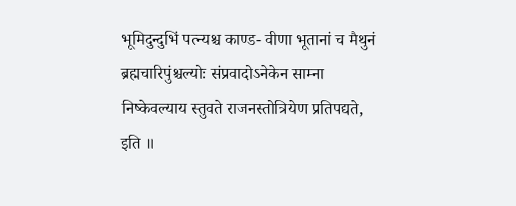भूमिदुन्दुभिं पत्न्यश्च काण्ड- वीणा भूतानां च मैथुनं ब्रह्मचारिपुंश्चल्योः संप्रवादोऽनेकेन साम्ना निष्केवल्याय स्तुवते राजनस्तोत्रियेण प्रतिपद्यते, इति ॥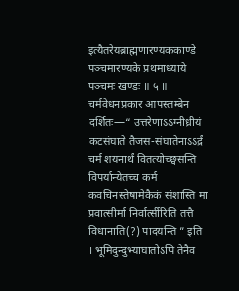इत्यैतरेयब्राह्मणारण्यककाण्डे पञ्चमारण्यके प्रथमाध्याये पञ्चमः खण्डः ॥ ५ ॥
चर्मवेधनप्रकार आपस्तम्बेन दर्शितः—“ उत्तरेणाऽऽग्नीध्रीयं कटसंघाते तैजस-संघातेनाऽऽर्द्रं चर्म शयनार्थं वितत्योच्छ्वसन्ति विपर्यान्येतच्च कर्म कवचिनस्तेषामेकैकं संशास्ति मा प्रवात्सीर्मा निर्वार्त्सीरिति तत्तै विधानाति(?) पादयन्ति ” इति । भूमिदुन्दुभ्याघातोऽपि तेनैव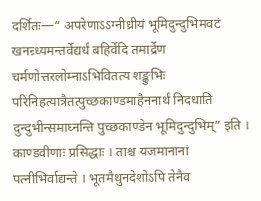दर्शितः—“ अपरेणाऽऽग्नीध्रीयं भूमिदुन्दुभिमवटं खनन्र्ध्यमन्तर्वेद्यर्धं बहिर्वेदि तमार्द्रेण चर्मणोत्तरलोम्नाऽभिवितत्य शङ्कुभिः परिनिहत्यात्रैतत्पुच्छकाण्डमाहैननार्थं निदधाति दुन्दुभीन्समाघ्नन्ति पुच्छकाण्डेन भूमिदुन्दुभिम्” इति । काण्डवीणाः प्रसिद्धाः । ताश्च यजमानानां पत्नीभिर्वाद्यन्ते । भूतमैथुनदेशोऽपि तेनैव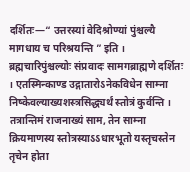दर्शितः—“ उत्तरस्यां वेदिश्रोण्यां पुंश्चल्यै मागधाय च परिश्रयन्ति ” इति । ब्रह्मचारिपुंश्चल्योः संप्रवादः सामगब्राह्मणे दर्शितः । एतस्मिन्काण्ड उद्गातारोऽनेकविधेन साम्ना निष्केवल्याख्यशस्त्रसिद्ध्यर्थं स्तोत्रं कुर्वन्ति । तत्रान्तिमं राजनाख्यं साम, तेन साम्ना क्रियमाणस्य स्तोत्रस्याऽऽधारभूतो यस्तृचस्तेन तृचेन होता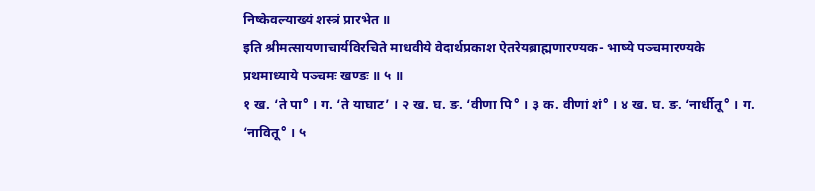निष्केवल्याख्यं शस्त्रं प्रारभेत ॥
इति श्रीमत्सायणाचार्यविरचिते माधवीये वेदार्थप्रकाश ऐतरेयब्राह्मणारण्यक- भाष्ये पञ्चमारण्यके प्रथमाध्याये पञ्चमः खण्डः ॥ ५ ॥
१ ख. ‘ते पा° । ग. ‘ते याघाट’ । २ ख. घ. ङ. ‘वीणा पि° । ३ क. वीणां शं° । ४ ख. घ. ङ. ‘नार्धीतू° । ग. ‘नावितू° । ५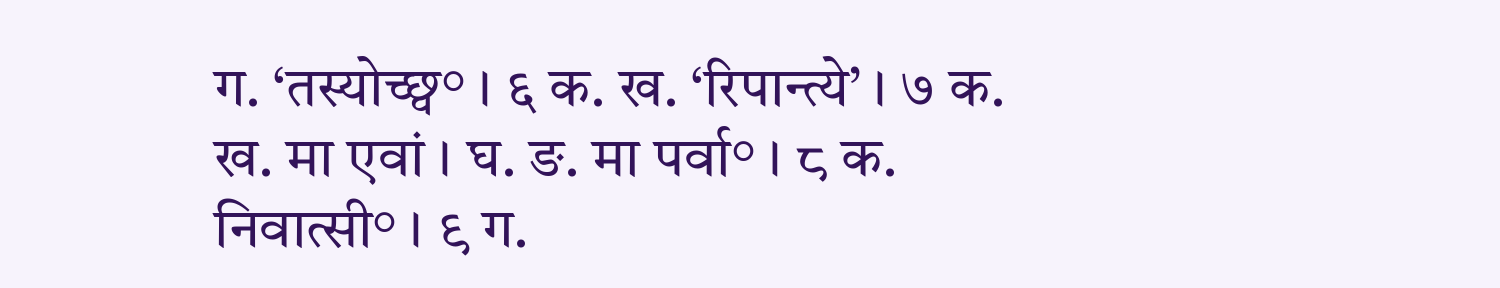ग. ‘तस्योच्छ्व° । ६ क. ख. ‘रिपान्त्ये’ । ७ क. ख. मा एवां । घ. ङ. मा पर्वा° । ८ क. निवात्सी° । ९ ग.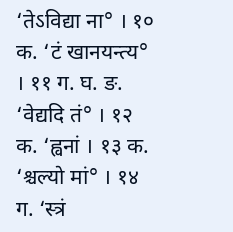‘तेऽविद्या ना° । १० क. ‘टं खानयन्त्य° । ११ ग. घ. ङ. ‘वेद्यदि तं° । १२ क. ‘ह्वनां । १३ क. ‘श्चल्यो मां° । १४ ग. ‘स्त्रं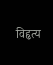विहृत्य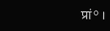प्रां° ।